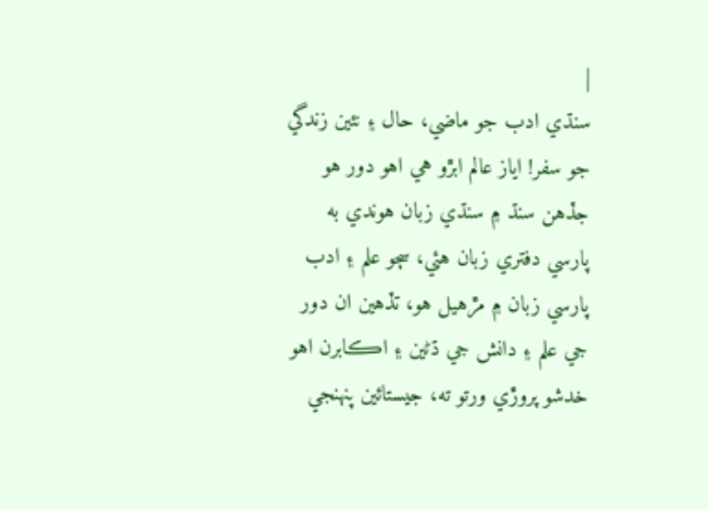|
سنڌي ادب جو ماضي، حال ۽ نئين زندگي جو سفر! اياز عالم ابڙو هي اهو دور هو جڏهن سنڌ ۾ سنڌي زبان هوندي به پارسي دفتري زبان هئي، سڄو علم ۽ ادب پارسي زبان ۾ مڙهيل هو، تڏهين ان دور جي علم ۽ دانش جي ڌڻين ۽ اڪابرن اهو خدشو پروڙي ورتو ته، جيستائين پنهنجي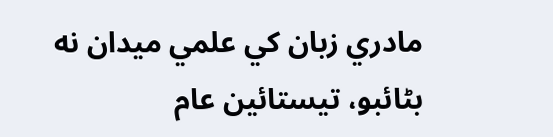مادري زبان کي علمي ميدان نه بڻائبو، تيستائين عام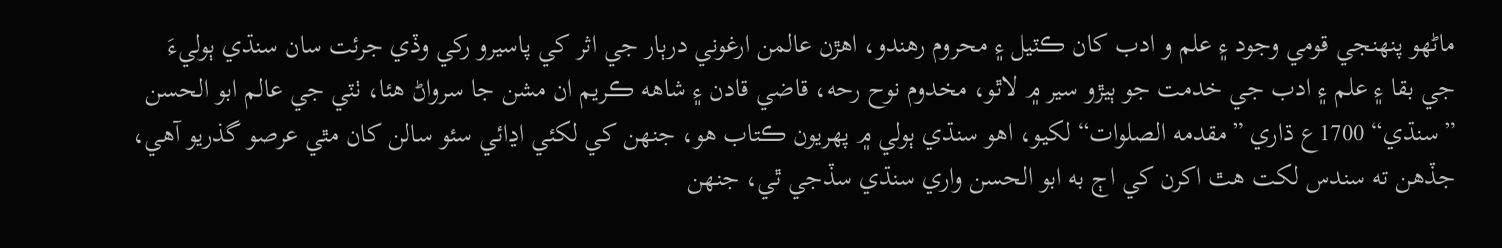ماڻهو پنهنجي قومي وجود ۽ علم و ادب کان ڪٽيل ۽ محروم رهندو، اهڙن عالمن ارغوني درٻار جي اثر کي پاسيرو رکي وڏي جرئت سان سنڌي ٻوليءَ جي بقا ۽ علم ۽ ادب جي خدمت جو ٻيڙو سير ۾ لاٿو، مخدوم نوح رحه، قاضي قادن ۽ شاهه ڪريم ان مشن جا سرواڻ هئا، ٺٽي جي عالم ابو الحسن ”سنڌي“ 1700ع ڌاري ”مقدمه الصلوات“ لکيو، اهو سنڌي ٻولي ۾ پهريون ڪتاب هو، جنهن کي لکئي اڍائي سئو سالن کان مٿي عرصو گذريو آهي، جڏهن ته سندس لکت هٿ اکرن کي اڄ به ابو الحسن واري سنڌي سڏجي ٿي، جنهن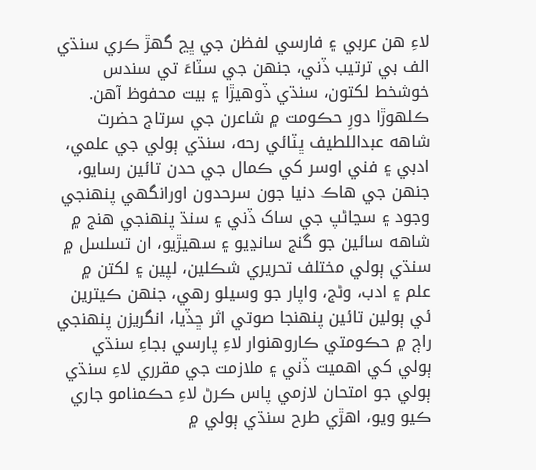لاءِ هن عربي ۽ فارسي لفظن جي ڀڃ گهڙ ڪري سنڌي الف بي ترتيب ڏني، جنهن جي سٽاءَ تي سندس خوشخط لکتون، سنڌي ڏوهيڙا ۽ بيت محفوظ آهن. ڪلهوڙا دورِ حڪومت ۾ شاعرن جي سرتاج حضرت شاهه عبداللطيف ڀٽائي رحه، سنڌي ٻولي جي علمي، ادبي ۽ فني اوسر کي ڪمال جي حدن تائين رسايو، جنهن جي هاڪ دنيا جون سرحدون اورانگهي پنهنجي وجود ۽ سڃاڻپ جي ساک ڏني ۽ سنڌ پنهنجي هنج ۾ شاهه سائين جو گنج سانڍيو ۽ سهيڙيو، ان تسلسل ۾ سنڌي ٻولي مختلف تحريري شڪلين، لپين ۽ لکتن ۾ علم ۽ ادب، وڻج، واپار جو وسيلو رهي، جنهن ڪيترين ئي ٻولين تائين پنهنجا صوتي اثر ڇڏيا، انگريزن پنهنجي راڄ ۾ حڪومتي ڪاروهنوار لاءِ پارسي بجاءِ سنڌي ٻولي کي اهميت ڏني ۽ ملازمت جي مقرري لاءِ سنڌي ٻولي جو امتحان لازمي پاس ڪرڻ لاءِ حڪمنامو جاري ڪيو ويو، اهڙي طرح سنڌي ٻولي ۾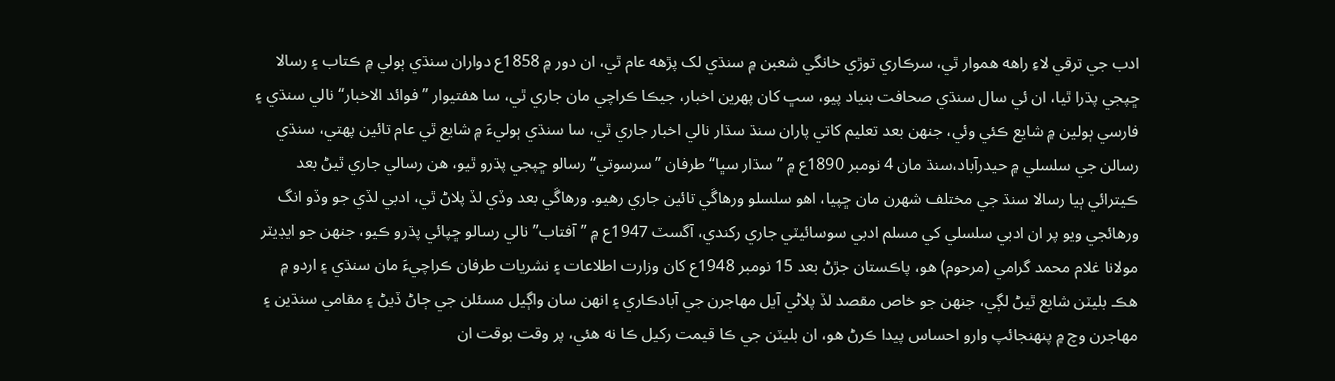ادب جي ترقي لاءِ راهه هموار ٿي، سرڪاري توڙي خانگي شعبن ۾ سنڌي لک پڙهه عام ٿي، ان دور ۾ 1858ع دواران سنڌي ٻولي ۾ ڪتاب ۽ رسالا ڇپجي پڌرا ٿيا، ان ئي سال سنڌي صحافت بنياد پيو، سڀ کان پهرين اخبار، جيڪا ڪراچي مان جاري ٿي، سا هفتيوار ”فوائد الاخبار“ نالي سنڌي ۽ فارسي ٻولين ۾ شايع ڪئي وئي، جنهن بعد تعليم کاتي پاران سنڌ سڌار نالي اخبار جاري ٿي، سا سنڌي ٻوليءَ ۾ شايع ٿي عام تائين پهتي، سنڌي رسالن جي سلسلي ۾ حيدرآباد،سنڌ مان 4 نومبر 1890ع ۾ ”سڌار سڀا“ طرفان ”سرسوتي“ رسالو ڇپجي پڌرو ٿيو، هن رسالي جاري ٿيڻ بعد ڪيترائي ٻيا رسالا سنڌ جي مختلف شهرن مان ڇپيا، اهو سلسلو ورهاڱي تائين جاري رهيو. ورهاڱي بعد وڏي لڏ پلاڻ ٿي، ادبي لڏي جو وڏو انگ ورهائجي ويو پر ان ادبي سلسلي کي مسلم ادبي سوسائيٽي جاري رکندي، آگسٽ 1947ع ۾ ”آفتاب” نالي رسالو ڇپائي پڌرو ڪيو، جنهن جو ايڊيٽر مولانا غلام محمد گرامي (مرحوم) هو، پاڪستان جڙڻ بعد 15 نومبر 1948ع کان وزارت اطلاعات ۽ نشريات طرفان ڪراچيءَ مان سنڌي ۽ اردو ۾ هڪ بليٽن شايع ٿيڻ لڳي، جنهن جو خاص مقصد لڏ پلاڻي آيل مهاجرن جي آبادڪاري ۽ انهن سان واڳيل مسئلن جي ڄاڻ ڏيڻ ۽ مقامي سنڌين ۽ مهاجرن وچ ۾ پنهنجائپ وارو احساس پيدا ڪرڻ هو، ان بليٽن جي ڪا قيمت رکيل ڪا نه هئي، پر وقت بوقت ان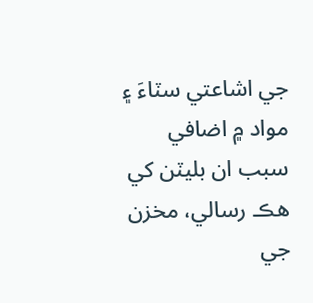جي اشاعتي سٽاءَ ۽ مواد ۾ اضافي سبب ان بليٽن کي هڪ رسالي، مخزن جي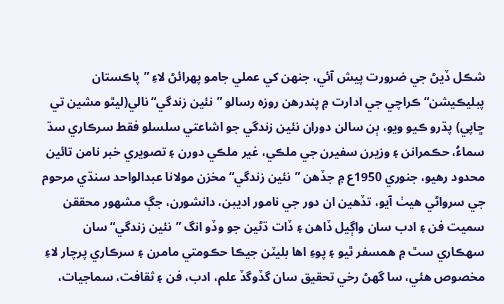شڪل ڏيڻ جي ضرورت پيش آئي، جنهن کي عملي جامو پهرائڻ لاءِ ”پاڪستان پبليڪيشن“ ڪراچي جي ادارت ۾ پندرهن روزه رسالو ”نئين زندگي“ نالي(ليٿو مشين تي ڇاپي) پڌرو ڪيو ويو، ٻن سالن دوران نئين زندگي جو اشاعتي سلسلو فقط سرڪاري سڌ سماءُ، حڪمرانن ۽ وزيرن سفيرن جي ملڪي، غير ملڪي دورن ۽ تصويري خبر نامن تائين محدود رهيو، جنوري 1950ع ۾ جڏهن ”نئين زندگي“ مخزن مولانا عبدالواحد سنڌي مرحوم جي سرواڻي هيٺ آيو، تڏهين ان دور جي نامور اديبن، دانشورن، جڳ مشهور محققن سميت فن ۽ ادب سان واڳيل ڏاهن ۽ ڏات ڌڻين جو وڏو انگ ”نئين زندگي“ سان سهڪاري سٿ ۾ همسفر ٿيو ۽ پوءِ اها بليٽن جيڪا حڪومتي مامرن ۽ سرڪاري پرچار لاءِ مخصوص هئي، سا گهڻ رخي تحقيق سان گڏوگڏ علم، ادب، فن ۽ ثقافت، سماجيات،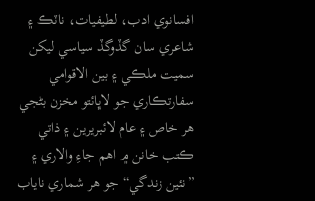افسانوي ادب، لطيفيات، ناٽڪ ۽ شاعري سان گڏوگڏ سياسي ليکن سميت ملڪي ۽ بين الاقوامي سفارتڪاري جو لاڀائتو مخزن بڻجي هر خاص ۽ عام لائبريرين ۽ ذاتي ڪتب خانن ۾ اهم جاءِ والاري ۽ ”نئين زندگي“ جو هر شماري ناياب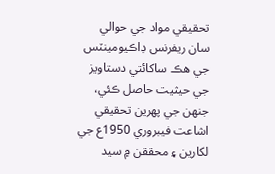تحقيقي مواد جي حوالي سان ريفرنس ڊاڪيومينٽس جي هڪ ساکائتي دستاويز جي حيثيت حاصل ڪئي، جنهن جي پهرين تحقيقي اشاعت فيبروري 1950ع جي لکارين ۽ محققن ۾ سيد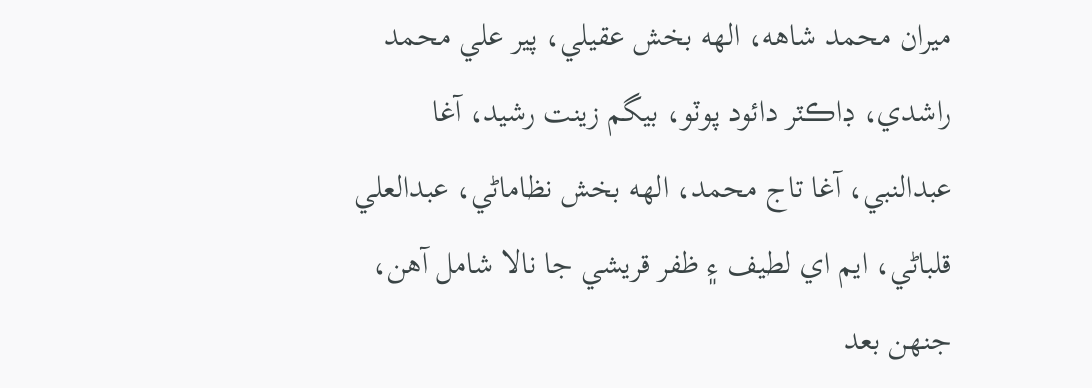ميران محمد شاهه، الهه بخش عقيلي، پير علي محمد راشدي، ڊاڪٽر دائود پوٽو، بيگم زينت رشيد، آغا عبدالنبي، آغا تاج محمد، الهه بخش نظاماڻي، عبدالعلي قلباڻي، ايم اي لطيف ۽ ظفر قريشي جا نالا شامل آهن، جنهن بعد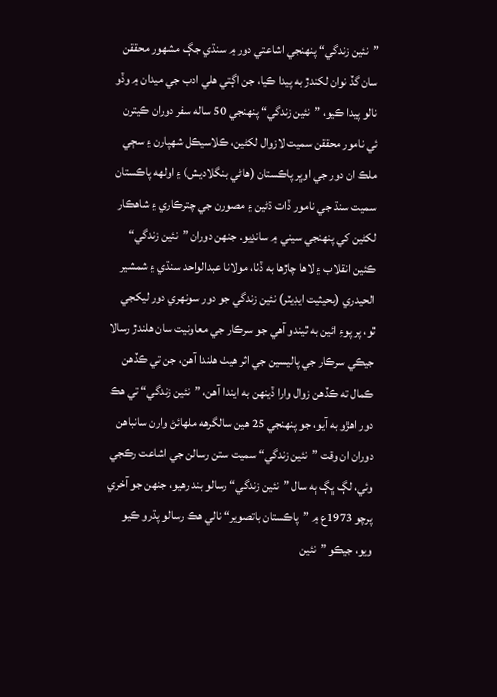”نئين زندگي“ پنهنجي اشاعتي دور ۾ سنڌي جڳ مشهور محققن سان گڏ نوان لکندڙ به پيدا ڪيا، جن اڳتي هلي ادب جي ميدان ۾ وڏو نالو پيدا ڪيو، ”نئين زندگي“ پنهنجي 50 ساله سفر دوران ڪيترن ئي نامور محققن سميت لازوال لکڻين، ڪلاسيڪل شهپارن ۽ سڄي ملڪ ان دور جي اوڀر پاڪستان (هاڻي بنگلاديش) ۽ اولهه پاڪستان سميت سنڌ جي نامور ڏات ڌڻين ۽ مصورن جي چترڪاري ۽ شاهڪار لکڻين کي پنهنجي سيني ۾ سانڍيو. جنهن دوران ”نئين زندگي“ ڪئين انقلاب ۽ لاها چاڙها به ڏٺا، مولانا عبدالواحد سنڌي ۽ شمشير الحيدري (بحيثيت ايڊيٽر) نئين زندگي جو دور سونهري دور ليکجي ٿو، پر پوءِ ائين به ٿيندو آهي جو سرڪار جي معاونيت سان هلندڙ رسالا جيڪي سرڪار جي پاليسين جي اثر هيٺ هلندا آهن، جن تي ڪڏهن ڪمال ته ڪڏهن زوال وارا ڏينهن به ايندا آهن، ”نئين زندگي“ تي هڪ دور اهڙو به آيو، جو پنهنجي 25 هين سالگرهه ملهائڻ وارن سانباهن دوران ان وقت ”نئين زندگي“ سميت ستن رسالن جي اشاعت رڪجي وئي، لڳ ڀڳ ٻه سال ”نئين زندگي“ رسالو بند رهيو، جنهن جو آخري پرچو 1973ع ۾ ”پاڪستان باتصوير“ نالي هڪ رسالو پڌرو ڪيو ويو، جيڪو ”نئين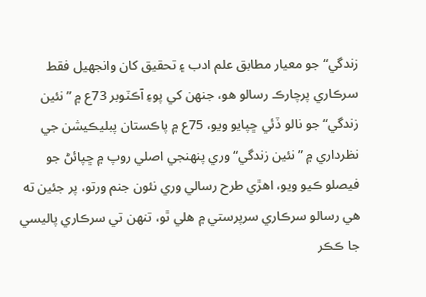زندگي“ جو معيار مطابق علم ادب ۽ تحقيق کان وانجهيل فقط سرڪاري پرچارڪ رسالو هو، جنهن کي پوءِ آڪٽوبر 73ع ۾ ”نئين زندگي“ جو نالو ڏئي ڇپايو ويو، 75ع ۾ پاڪستان پبليڪيشن جي نظرداري ۾ ”نئين زندگي“ وري پنهنجي اصلي روپ ۾ ڇپائڻ جو فيصلو ڪيو ويو، اهڙي طرح رسالي وري نئون جنم ورتو، پر جئين ته هي رسالو سرڪاري سرپرستي ۾ هلي ٿو، تنهن تي سرڪاري پاليسي جا ڪڪر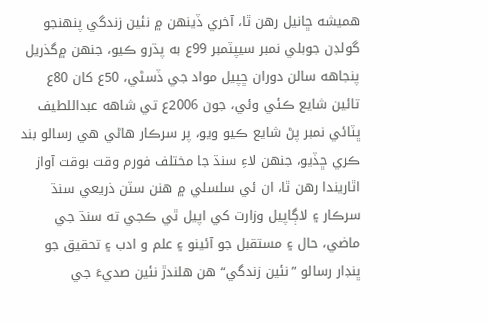هميشه ڇانيل رهن ٿا، آخري ڏينهن ۾ نئين زندگي پنهنجو گولڊن جوبلي نمبر سيپٽمبر 99ع به پڌرو ڪيو، جنهن ۾گذريل پنجاهه سالن دوران ڇپيل مواد جي ڏسڻي، 50ع کان 80ع تائين شايع ڪئي وئي، جون 2006ع تي شاهه عبداللطيف ڀٽائي نمبر پڻ شايع ڪيو ويو، پر سرڪار هاڻي هي رسالو بند ڪري ڇڏيو، جنهن لاءِ سنڌ جا مختلف فورم وقت بوقت آواز اٿاريندا رهن ٿا، ان ئي سلسلي ۾ هنن سٽن ذريعي سنڌ سرڪار ۽ لاڳاپيل وزارت کي اپيل ٿي ڪجي ته سنڌ جي ماضي، حال ۽ مستقبل جو آئينو ۽ علم و ادب ۽ تحقيق جو ڀنڊار رسالو ”نئين زندگي“ هن هلندڙ نئين صديءَ جي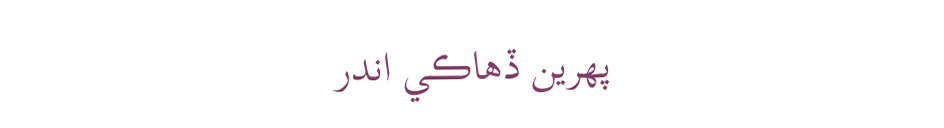پهرين ڏهاڪي اندر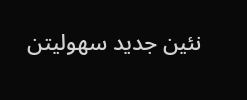نئين جديد سهوليتن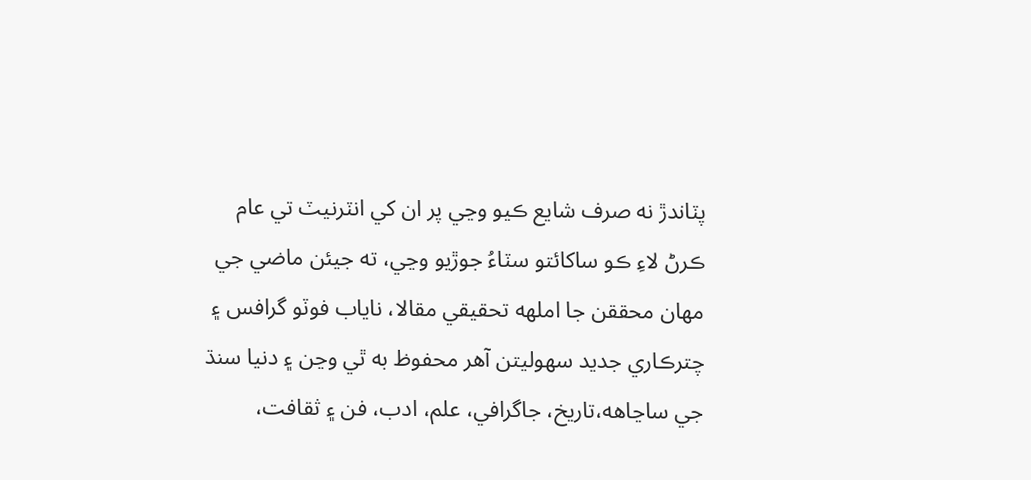پٽاندڙ نه صرف شايع ڪيو وڃي پر ان کي انٽرنيٽ تي عام ڪرڻ لاءِ ڪو ساکائتو سٽاءُ جوڙيو وڃي، ته جيئن ماضي جي مهان محققن جا املهه تحقيقي مقالا، ناياب فوٽو گرافس ۽ چترڪاري جديد سهوليتن آهر محفوظ به ٿي وڃن ۽ دنيا سنڌ جي ساڃاهه،تاريخ، جاگرافي، علم، ادب، فن ۽ ثقافت،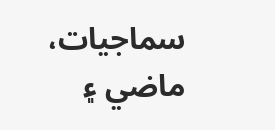سماجيات، ماضي ۽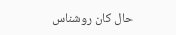حال کان روشناس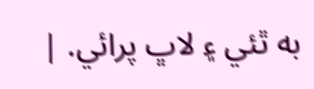به ٿئي ۽ لاڀ پرائي. |